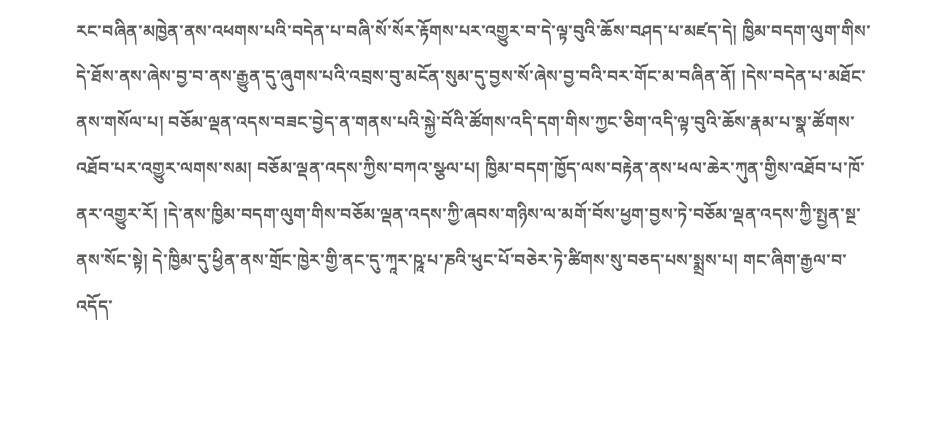རང་བཞིན་མཁྱེན་ནས་འཕགས་པའི་བདེན་པ་བཞི་སོ་སོར་རྟོགས་པར་འགྱུར་བ་དེ་ལྟ་བུའི་ཆོས་བཤད་པ་མཛད་དེ། ཁྱིམ་བདག་ལུག་གིས་དེ་ཐོས་ནས་ཞེས་བྱ་བ་ནས་རྒྱུན་དུ་ཞུགས་པའི་འབྲས་བུ་མངོན་སུམ་དུ་བྱས་སོ་ཞེས་བྱ་བའི་བར་གོང་མ་བཞིན་ནོ། །དེས་བདེན་པ་མཐོང་ནས་གསོལ་པ། བཅོམ་ལྡན་འདས་བཟང་བྱེད་ན་གནས་པའི་སྐྱེ་བོའི་ཚོགས་འདི་དག་གིས་ཀྱང་ཅིག་འདི་ལྟ་བུའི་ཆོས་རྣམ་པ་སྣ་ཚོགས་འཐོབ་པར་འགྱུར་ལགས་སམ། བཅོམ་ལྡན་འདས་ཀྱིས་བཀའ་སྩལ་པ། ཁྱིམ་བདག་ཁྱོད་ལས་བརྟེན་ནས་ཕལ་ཆེར་ཀུན་གྱིས་འཐོབ་པ་ཁོ་ནར་འགྱུར་རོ། །དེ་ནས་ཁྱིམ་བདག་ལུག་གིས་བཅོམ་ལྡན་འདས་ཀྱི་ཞབས་གཉིས་ལ་མགོ་བོས་ཕྱག་བྱས་ཏེ་བཅོམ་ལྡན་འདས་ཀྱི་སྤྱན་སྔ་ནས་སོང་སྟེ། དེ་ཁྱིམ་དུ་ཕྱིན་ནས་གྲོང་ཁྱེར་གྱི་ནང་དུ་ཀཱར་ཥཱ་པ་ཎའི་ཕུང་པོ་བཅེར་ཏེ་ཚིགས་སུ་བཅད་པས་སྨྲས་པ། གང་ཞིག་རྒྱལ་བ་འདོད་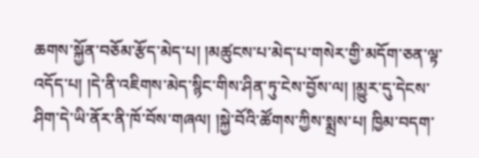ཆགས་སྐྱོན་བཅོམ་རྩོད་མེད་པ། །མཚུངས་པ་མེད་པ་གསེར་གྱི་མདོག་ཅན་ལྟ་འདོད་པ། །དེ་ནི་འཇིགས་མེད་སྙིང་གིས་ཤིན་ཏུ་ངེས་བྱོས་ལ། །མྱུར་དུ་དེངས་ཤིག་དེ་ཡི་ནོར་ནི་ཁོ་བོས་གཞལ། །སྐྱེ་བོའི་ཚོགས་ཀྱིས་སྨྲས་པ། ཁྱིམ་བདག་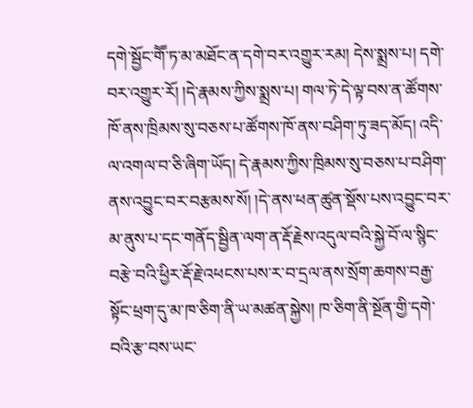དགེ་སྦྱོང་གཽ་ཏ་མ་མཐོང་ན་དགེ་བར་འགྱུར་རམ། དེས་སྨྲས་པ། དགེ་བར་འགྱུར་རོ། །དེ་རྣམས་ཀྱིས་སྨྲས་པ། གལ་ཏེ་དེ་ལྟ་བས་ན་ཚོགས་ཁོ་ནས་ཁྲིམས་སུ་བཅས་པ་ཚོགས་ཁོ་ནས་བཤིག་ཏུ་ཟད་མོད། འདི་ལ་འགལ་བ་ཅི་ཞིག་ཡོད། དེ་རྣམས་ཀྱིས་ཁྲིམས་སུ་བཅས་པ་བཤིག་ནས་འབྱུང་བར་བརྩམས་སོ། །དེ་ནས་ཕན་ཚུན་སྡོས་པས་འབྱུང་བར་མ་ནུས་པ་དང་གནོད་སྦྱིན་ལག་ན་རྡོ་རྗེས་འདུལ་བའི་སྐྱེ་བོ་ལ་སྙིང་བརྩེ་བའི་ཕྱིར་རྡོ་རྗེ་འཕངས་པས་ར་བ་དྲལ་ནས་སྲོག་ཆགས་བརྒྱ་སྟོང་ཕྲག་དུ་མ་ཁ་ཅིག་ནི་ཡ་མཚན་སྐྱེས། ཁ་ཅིག་ནི་སྔོན་གྱི་དགེ་བའི་རྩ་བས་ཡང་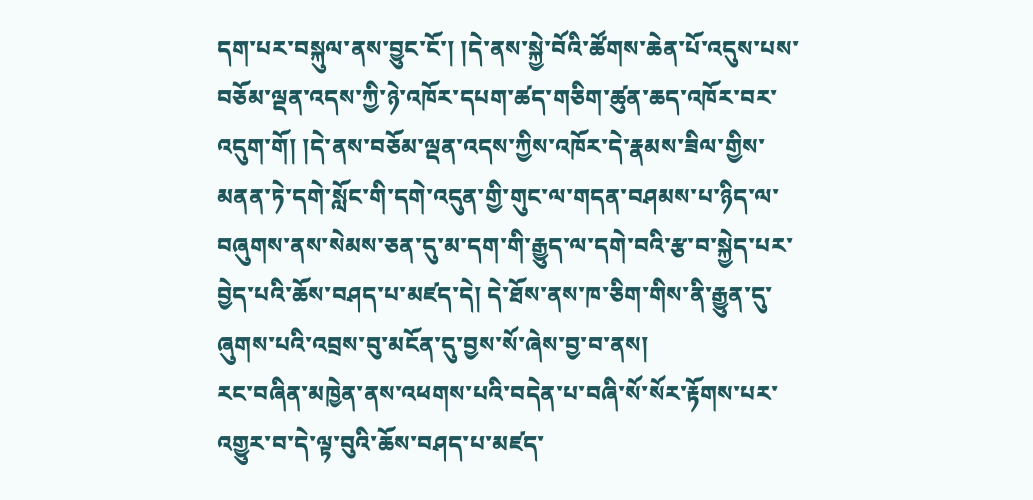དག་པར་བསྐུལ་ནས་བྱུང་ངོ་། །དེ་ནས་སྐྱེ་བོའི་ཚོགས་ཆེན་པོ་འདུས་པས་བཅོམ་ལྡན་འདས་ཀྱི་ཉེ་འཁོར་དཔག་ཚད་གཅིག་ཚུན་ཆད་འཁོར་བར་འདུག་གོ། །དེ་ནས་བཅོམ་ལྡན་འདས་ཀྱིས་འཁོར་དེ་རྣམས་ཟིལ་གྱིས་མནན་ཏེ་དགེ་སློང་གི་དགེ་འདུན་གྱི་གུང་ལ་གདན་བཤམས་པ་ཉིད་ལ་བཞུགས་ནས་སེམས་ཅན་དུ་མ་དག་གི་རྒྱུད་ལ་དགེ་བའི་རྩ་བ་སྐྱེད་པར་བྱེད་པའི་ཆོས་བཤད་པ་མཛད་དེ། དེ་ཐོས་ནས་ཁ་ཅིག་གིས་ནི་རྒྱུན་དུ་ཞུགས་པའི་འབྲས་བུ་མངོན་དུ་བྱས་སོ་ཞེས་བྱ་བ་ནས།
རང་བཞིན་མཁྱེན་ནས་འཕགས་པའི་བདེན་པ་བཞི་སོ་སོར་རྟོགས་པར་འགྱུར་བ་དེ་ལྟ་བུའི་ཆོས་བཤད་པ་མཛད་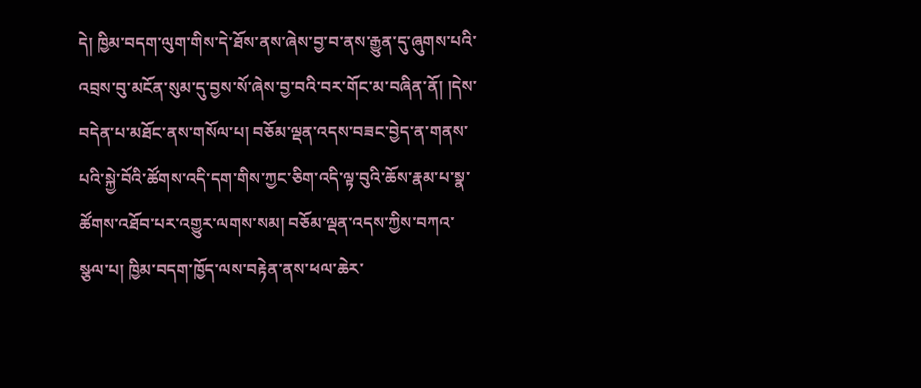དེ། ཁྱིམ་བདག་ལུག་གིས་དེ་ཐོས་ནས་ཞེས་བྱ་བ་ནས་རྒྱུན་དུ་ཞུགས་པའི་འབྲས་བུ་མངོན་སུམ་དུ་བྱས་སོ་ཞེས་བྱ་བའི་བར་གོང་མ་བཞིན་ནོ། །དེས་བདེན་པ་མཐོང་ནས་གསོལ་པ། བཅོམ་ལྡན་འདས་བཟང་བྱེད་ན་གནས་པའི་སྐྱེ་བོའི་ཚོགས་འདི་དག་གིས་ཀྱང་ཅིག་འདི་ལྟ་བུའི་ཆོས་རྣམ་པ་སྣ་ཚོགས་འཐོབ་པར་འགྱུར་ལགས་སམ། བཅོམ་ལྡན་འདས་ཀྱིས་བཀའ་སྩལ་པ། ཁྱིམ་བདག་ཁྱོད་ལས་བརྟེན་ནས་ཕལ་ཆེར་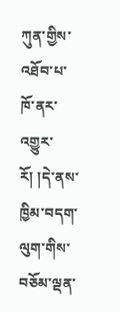ཀུན་གྱིས་འཐོབ་པ་ཁོ་ནར་འགྱུར་རོ། །དེ་ནས་ཁྱིམ་བདག་ལུག་གིས་བཅོམ་ལྡན་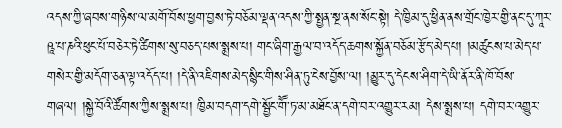འདས་ཀྱི་ཞབས་གཉིས་ལ་མགོ་བོས་ཕྱག་བྱས་ཏེ་བཅོམ་ལྡན་འདས་ཀྱི་སྤྱན་སྔ་ནས་སོང་སྟེ། དེ་ཁྱིམ་དུ་ཕྱིན་ནས་གྲོང་ཁྱེར་གྱི་ནང་དུ་ཀཱར་ཥཱ་པ་ཎའི་ཕུང་པོ་བཅེར་ཏེ་ཚིགས་སུ་བཅད་པས་སྨྲས་པ། གང་ཞིག་རྒྱལ་བ་འདོད་ཆགས་སྐྱོན་བཅོམ་རྩོད་མེད་པ། །མཚུངས་པ་མེད་པ་གསེར་གྱི་མདོག་ཅན་ལྟ་འདོད་པ། །དེ་ནི་འཇིགས་མེད་སྙིང་གིས་ཤིན་ཏུ་ངེས་བྱོས་ལ། །མྱུར་དུ་དེངས་ཤིག་དེ་ཡི་ནོར་ནི་ཁོ་བོས་གཞལ། །སྐྱེ་བོའི་ཚོགས་ཀྱིས་སྨྲས་པ། ཁྱིམ་བདག་དགེ་སྦྱོང་གཽ་ཏ་མ་མཐོང་ན་དགེ་བར་འགྱུར་རམ། དེས་སྨྲས་པ། དགེ་བར་འགྱུར་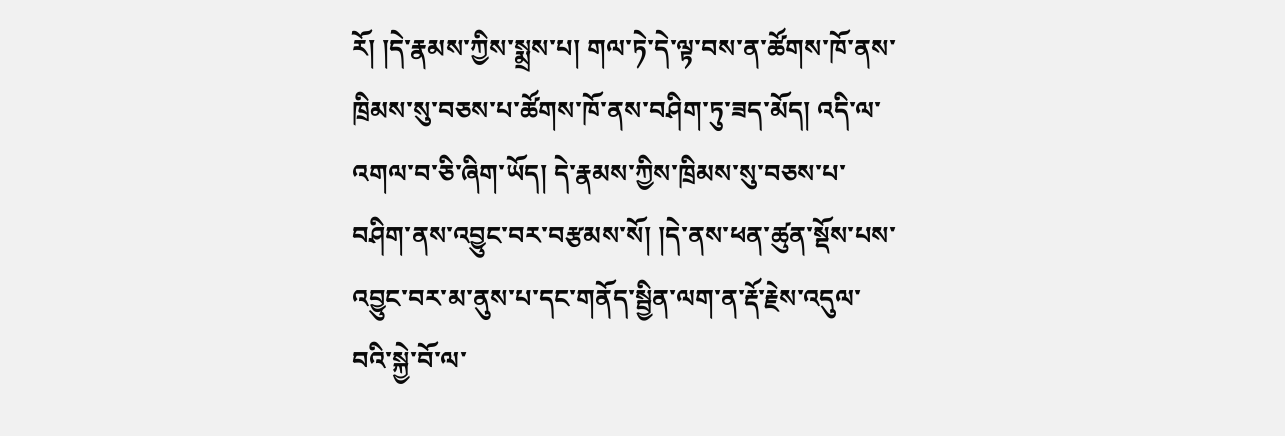རོ། །དེ་རྣམས་ཀྱིས་སྨྲས་པ། གལ་ཏེ་དེ་ལྟ་བས་ན་ཚོགས་ཁོ་ནས་ཁྲིམས་སུ་བཅས་པ་ཚོགས་ཁོ་ནས་བཤིག་ཏུ་ཟད་མོད། འདི་ལ་འགལ་བ་ཅི་ཞིག་ཡོད། དེ་རྣམས་ཀྱིས་ཁྲིམས་སུ་བཅས་པ་བཤིག་ནས་འབྱུང་བར་བརྩམས་སོ། །དེ་ནས་ཕན་ཚུན་སྡོས་པས་འབྱུང་བར་མ་ནུས་པ་དང་གནོད་སྦྱིན་ལག་ན་རྡོ་རྗེས་འདུལ་བའི་སྐྱེ་བོ་ལ་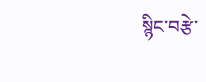སྙིང་བརྩེ་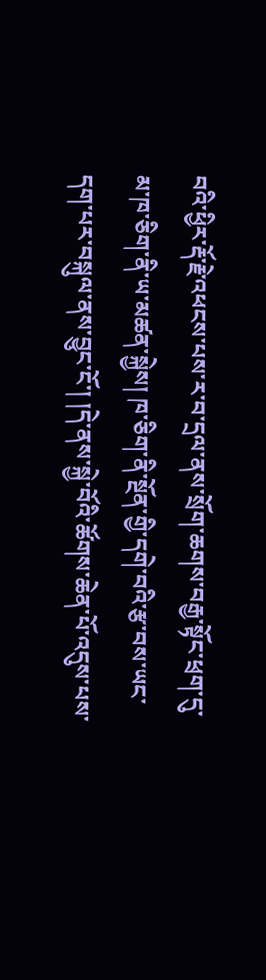བའི་ཕྱིར་རྡོ་རྗེ་འཕངས་པས་ར་བ་དྲལ་ནས་སྲོག་ཆགས་བརྒྱ་སྟོང་ཕྲག་དུ་མ་ཁ་ཅིག་ནི་ཡ་མཚན་སྐྱེས། ཁ་ཅིག་ནི་སྔོན་གྱི་དགེ་བའི་རྩ་བས་ཡང་དག་པར་བསྐུལ་ནས་བྱུང་ངོ་། །དེ་ནས་སྐྱེ་བོའི་ཚོགས་ཆེན་པོ་འདུས་པས་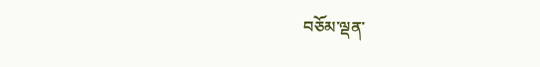བཅོམ་ལྡན་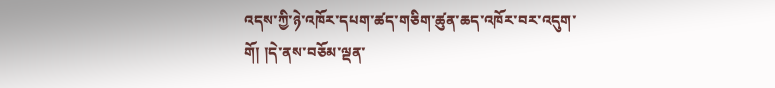འདས་ཀྱི་ཉེ་འཁོར་དཔག་ཚད་གཅིག་ཚུན་ཆད་འཁོར་བར་འདུག་གོ། །དེ་ནས་བཅོམ་ལྡན་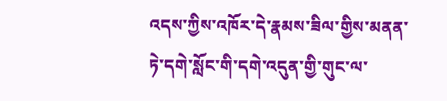འདས་ཀྱིས་འཁོར་དེ་རྣམས་ཟིལ་གྱིས་མནན་ཏེ་དགེ་སློང་གི་དགེ་འདུན་གྱི་གུང་ལ་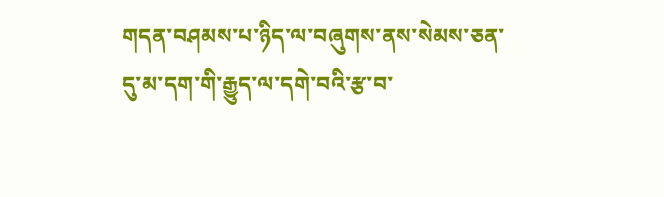གདན་བཤམས་པ་ཉིད་ལ་བཞུགས་ནས་སེམས་ཅན་དུ་མ་དག་གི་རྒྱུད་ལ་དགེ་བའི་རྩ་བ་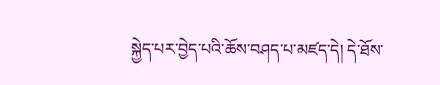སྐྱེད་པར་བྱེད་པའི་ཆོས་བཤད་པ་མཛད་དེ། དེ་ཐོས་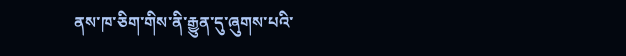ནས་ཁ་ཅིག་གིས་ནི་རྒྱུན་དུ་ཞུགས་པའི་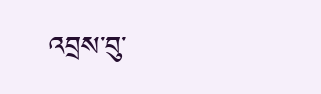འབྲས་བུ་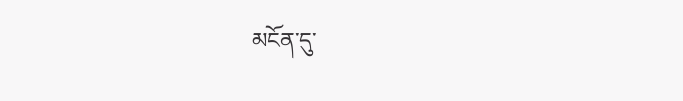མངོན་དུ་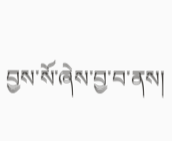བྱས་སོ་ཞེས་བྱ་བ་ནས།